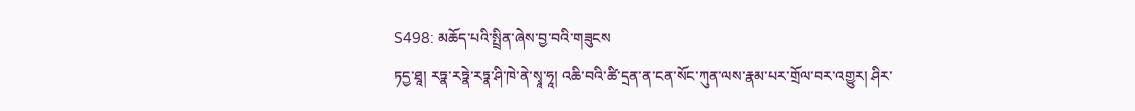S498: མཆོད་པའི་སྤྲིན་ཞེས་བྱ་བའི་གཟུངས
ཏདྱ་ཐཱ། རཏྣ་རཏྣེ་རཏྣ་ཤི་ཁེ་ནེ་སྭཱ་ཧཱ། འཆི་བའི་ཚི་དྲན་ན་ངན་སོང་ཀུན་ལས་རྣམ་པར་གྲོལ་བར་འགྱུར། ཤིར་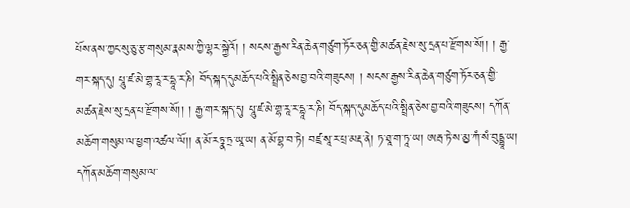པོས་ནས་ཀྱང་སུ་ཅུ་རྩ་གསུམ་རྣམས་ཀྱི་ལྷར་སྐྱེའོ། ། སངས་རྒྱས་རིན་ཆེན་གཙུག་ཏོར་ཅན་གྱི་མཚན་རྗེས་སུ་དྲན་པ་རྫོགས་སོ།། ། རྒྱ་གར་སྐད་དུ། པཱུ་ཛ་མེ་གྷ་རཱ་ར་དྷཱ་ར་ཎི། བོད་སྐད་དུམཆོད་པའི་སྤྲིན་ཅེས་བྱ་བའི་གཟུངས། ། སངས་རྒྱས་རིན་ཆེན་གཙུག་ཏོར་ཅན་གྱི་མཚན་རྗེས་སུ་དྲན་པ་རྫོགས་སོ།། ། རྒྱ་གར་སྐད་དུ། པཱུ་ཛ་མེ་གྷ་རཱ་ར་དྷཱ་ར་ཎི། བོད་སྐད་དུམཆོད་པའི་སྤྲིན་ཅེས་བྱ་བའི་གཟུངས། དཀོན་མཆོག་གསུམ་ལ་ཕྱག་འཚལ་ལོ།། ན་མོ་རཏྣ་ཏྲ་ཡཱ་ཡ། ན་མོ་བྷ་བ་ཏེ། བཛྲ་སཱ་ར་པྲ་མརྡ་ནེ། ཏ་ཐཱ་ག་ཏཱ་ཡ། ཨརྦ་ཏེ་ས་མྱ་ཀཾ་སཾ་བུདྡྷཱ་ཡ། དཀོན་མཆོག་གསུམ་ལ་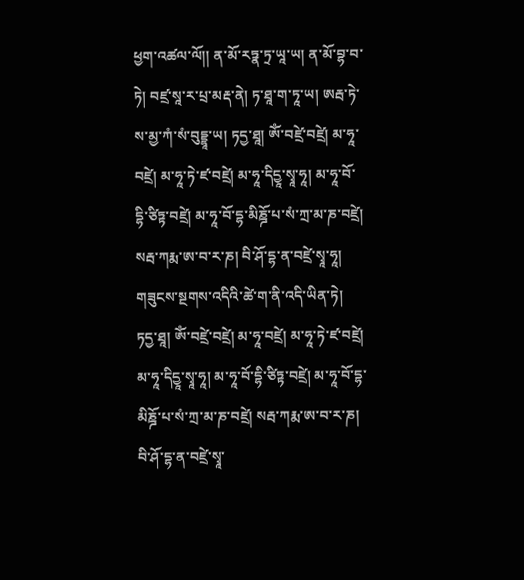ཕྱག་འཚལ་ལོ།། ན་མོ་རཏྣ་ཏྲ་ཡཱ་ཡ། ན་མོ་བྷ་བ་ཏེ། བཛྲ་སཱ་ར་པྲ་མརྡ་ནེ། ཏ་ཐཱ་ག་ཏཱ་ཡ། ཨརྦ་ཏེ་ས་མྱ་ཀཾ་སཾ་བུདྡྷཱ་ཡ། ཏདྱ་ཐཱ། ཨོཾ་བཛྲེ་བཛྲེ། མ་ཧཱ་བཛྲེ། མ་ཧཱ་ཏེ་ཛ་བཛྲེ། མ་ཧཱ་དིདྱཱ་སྭཱ་ཧཱ། མ་ཧཱ་བོ་དྷི་ཙིཏྟ་བཛྲེ། མ་ཧཱ་བོ་དྷ་མིཎྜོ་པ་སཾ་ཀྲ་མ་ཎ་བཛྲེ། སརྦ་ཀརྨ་ཨ་བ་ར་ཎ། བི་ཤོ་དྷ་ན་བཛྲེ་སྭཱ་ཧཱ། གཟུངས་སྔགས་འདིའི་ཚེ་ག་ནི་འདི་ཡིན་ཏེ། ཏདྱ་ཐཱ། ཨོཾ་བཛྲེ་བཛྲེ། མ་ཧཱ་བཛྲེ། མ་ཧཱ་ཏེ་ཛ་བཛྲེ། མ་ཧཱ་དིདྱཱ་སྭཱ་ཧཱ། མ་ཧཱ་བོ་དྷི་ཙིཏྟ་བཛྲེ། མ་ཧཱ་བོ་དྷ་མིཎྜོ་པ་སཾ་ཀྲ་མ་ཎ་བཛྲེ། སརྦ་ཀརྨ་ཨ་བ་ར་ཎ། བི་ཤོ་དྷ་ན་བཛྲེ་སྭཱ་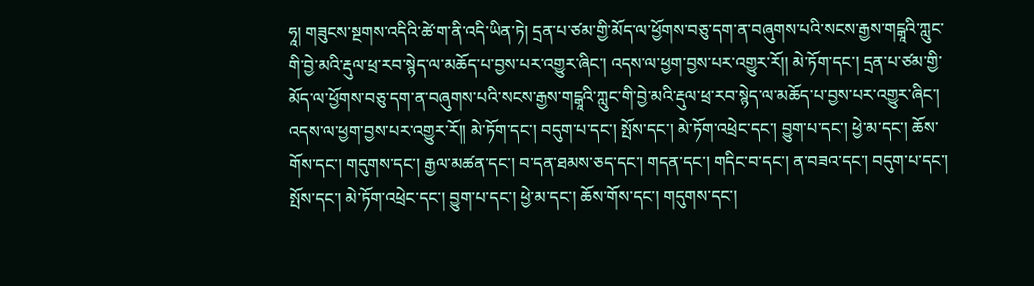ཧཱ། གཟུངས་སྔགས་འདིའི་ཚེ་ག་ནི་འདི་ཡིན་ཏེ། དྲན་པ་ཙམ་གྱི་མོད་ལ་ཕྱོགས་བཅུ་དག་ན་བཞུགས་པའི་སངས་རྒྱས་གངྒཱའི་ཀླུང་གི་བྱེ་མའི་རྡུལ་ཕྲ་རབ་སྙེད་ལ་མཆོད་པ་བྱས་པར་འགྱུར་ཞིང་། འདས་ལ་ཕྱག་བྱས་པར་འགྱུར་རོ།། མེ་ཏོག་དང་། དྲན་པ་ཙམ་གྱི་མོད་ལ་ཕྱོགས་བཅུ་དག་ན་བཞུགས་པའི་སངས་རྒྱས་གངྒཱའི་ཀླུང་གི་བྱེ་མའི་རྡུལ་ཕྲ་རབ་སྙེད་ལ་མཆོད་པ་བྱས་པར་འགྱུར་ཞིང་། འདས་ལ་ཕྱག་བྱས་པར་འགྱུར་རོ།། མེ་ཏོག་དང་། བདུག་པ་དང་། སྤོས་དང་། མེ་ཏོག་འཕྲེང་དང་། བྱུག་པ་དང་། ཕྱེ་མ་དང་། ཆོས་གོས་དང་། གདུགས་དང་། རྒྱལ་མཚན་དང་། བ་དན་ཐམས་ཅད་དང་། གདན་དང་། གདིང་བ་དང་། ན་བཟའ་དང་། བདུག་པ་དང་། སྤོས་དང་། མེ་ཏོག་འཕྲེང་དང་། བྱུག་པ་དང་། ཕྱེ་མ་དང་། ཆོས་གོས་དང་། གདུགས་དང་།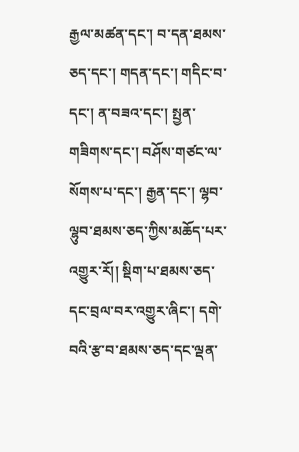རྒྱལ་མཚན་དང་། བ་དན་ཐམས་ཅད་དང་། གདན་དང་། གདིང་བ་དང་། ན་བཟའ་དང་། སྤྱན་གཟིགས་དང་། བཤོས་གཙང་ལ་སོགས་པ་དང་། རྒྱན་དང་། ལྷབ་ལྷུབ་ཐམས་ཅད་ཀྱིས་མཆོད་པར་འགྱུར་རོ།། སྡིག་པ་ཐམས་ཅད་དང་བྲལ་བར་འགྱུར་ཞིང་། དགེ་བའི་རྩ་བ་ཐམས་ཅད་དང་ལྡན་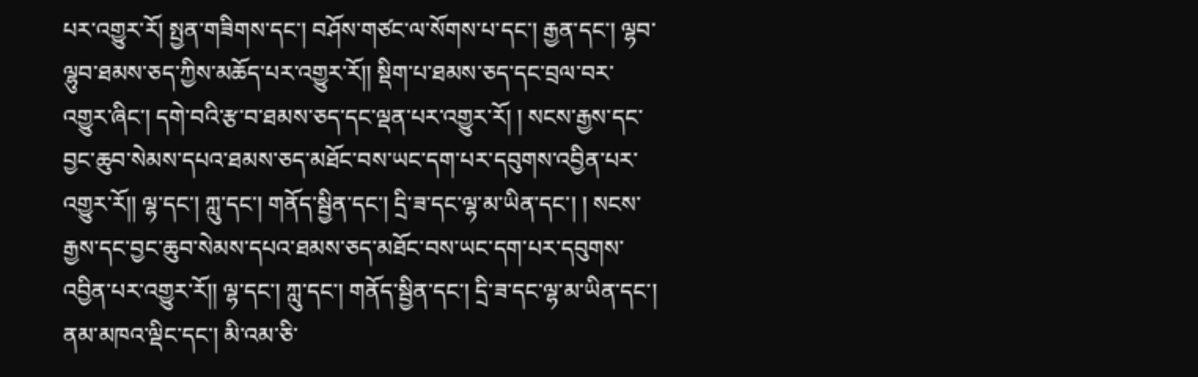པར་འགྱུར་རོ། སྤྱན་གཟིགས་དང་། བཤོས་གཙང་ལ་སོགས་པ་དང་། རྒྱན་དང་། ལྷབ་ལྷུབ་ཐམས་ཅད་ཀྱིས་མཆོད་པར་འགྱུར་རོ།། སྡིག་པ་ཐམས་ཅད་དང་བྲལ་བར་འགྱུར་ཞིང་། དགེ་བའི་རྩ་བ་ཐམས་ཅད་དང་ལྡན་པར་འགྱུར་རོ། ། སངས་རྒྱས་དང་བྱང་ཆུབ་སེམས་དཔའ་ཐམས་ཅད་མཐོང་བས་ཡང་དག་པར་དབུགས་འབྱིན་པར་འགྱུར་རོ།། ལྷ་དང་། ཀླུ་དང་། གནོད་སྦྱིན་དང་། དྲི་ཟ་དང་ལྷ་མ་ཡིན་དང་། ། སངས་རྒྱས་དང་བྱང་ཆུབ་སེམས་དཔའ་ཐམས་ཅད་མཐོང་བས་ཡང་དག་པར་དབུགས་འབྱིན་པར་འགྱུར་རོ།། ལྷ་དང་། ཀླུ་དང་། གནོད་སྦྱིན་དང་། དྲི་ཟ་དང་ལྷ་མ་ཡིན་དང་། ནམ་མཁའ་ལྡིང་དང་། མི་འམ་ཅི་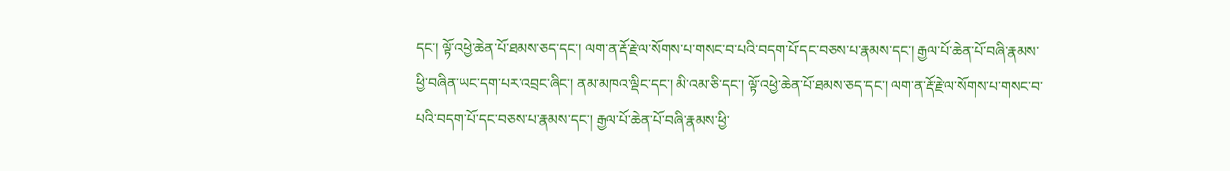དང་། ལྟོ་འཕྱེ་ཆེན་པོ་ཐམས་ཅད་དང་། ལག་ན་རྡོ་རྗེ་ལ་སོགས་པ་གསང་བ་པའི་བདག་པོ་དང་བཅས་པ་རྣམས་དང་། རྒྱལ་པོ་ཆེན་པོ་བཞི་རྣམས་ཕྱི་བཞིན་ཡང་དག་པར་འབྲང་ཞིང་། ནམ་མཁའ་ལྡིང་དང་། མི་འམ་ཅི་དང་། ལྟོ་འཕྱེ་ཆེན་པོ་ཐམས་ཅད་དང་། ལག་ན་རྡོ་རྗེ་ལ་སོགས་པ་གསང་བ་པའི་བདག་པོ་དང་བཅས་པ་རྣམས་དང་། རྒྱལ་པོ་ཆེན་པོ་བཞི་རྣམས་ཕྱི་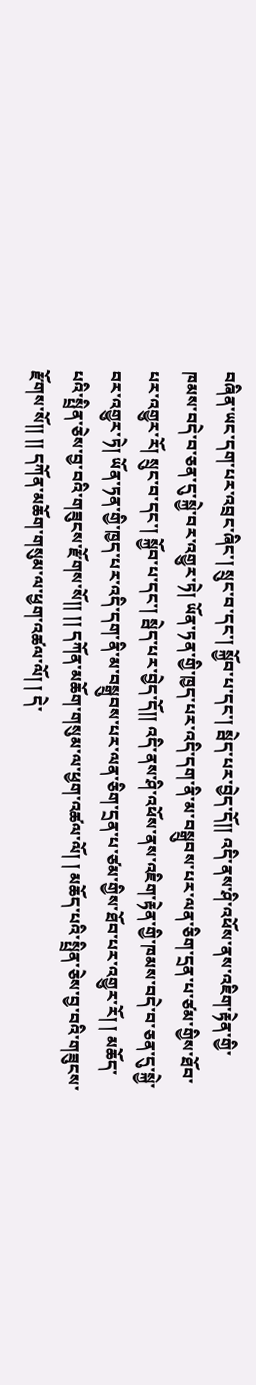བཞིན་ཡང་དག་པར་འབྲང་ཞིང་། སྲུང་བ་དང་། སྐྱོབ་པ་དང་། སྦེད་པར་བྱེད་དོ།། འདི་ནས་ཤི་འཕོས་ནས་འཇིག་རྟེན་གྱི་ཁམས་བདེ་བ་ཅན་དུ་སྐྱེ་བར་འགྱུར་ཏེ། ཡོན་ཏན་གྱི་ཁྱད་པར་འདི་དག་ནི་མ་བསྒྲུབས་པར་ལན་ཅིག་དྲན་པ་ཙམ་གྱིས་ཐོབ་པར་འགྱུར་རོ། སྲུང་བ་དང་། སྐྱོབ་པ་དང་། སྦེད་པར་བྱེད་དོ།། འདི་ནས་ཤི་འཕོས་ནས་འཇིག་རྟེན་གྱི་ཁམས་བདེ་བ་ཅན་དུ་སྐྱེ་བར་འགྱུར་ཏེ། ཡོན་ཏན་གྱི་ཁྱད་པར་འདི་དག་ནི་མ་བསྒྲུབས་པར་ལན་ཅིག་དྲན་པ་ཙམ་གྱིས་ཐོབ་པར་འགྱུར་རོ། ། མཆོད་པའི་སྤྲིན་ཅེས་བྱ་བའི་གཟུངས་རྫོགས་སོ།། །། དཀོན་མཆོག་གསུམ་ལ་ཕྱག་འཚལ་ལོ། ། མཆོད་པའི་སྤྲིན་ཅེས་བྱ་བའི་གཟུངས་རྫོགས་སོ།། །། དཀོན་མཆོག་གསུམ་ལ་ཕྱག་འཚལ་ལོ། ། དེ་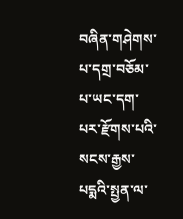བཞིན་གཤེགས་པ་དགྲ་བཅོམ་པ་ཡང་དག་པར་རྫོགས་པའི་སངས་རྒྱས་པདྨའི་སྤྱན་ལ་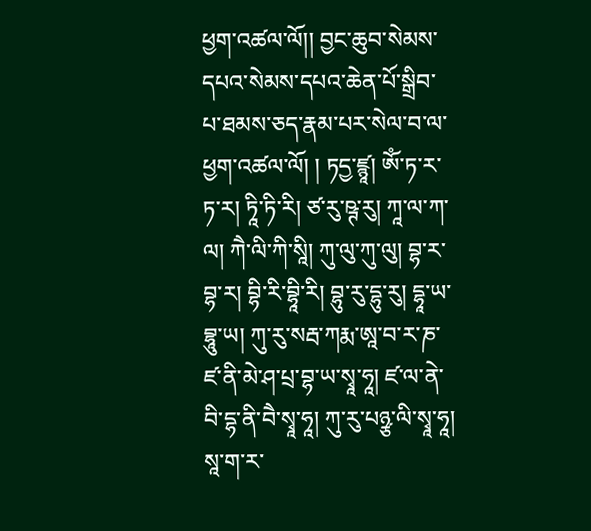ཕྱག་འཚལ་ལོ།། བྱང་ཆུབ་སེམས་དཔའ་སེམས་དཔའ་ཆེན་པོ་སྒྲིབ་པ་ཐམས་ཅད་རྣམ་པར་སེལ་བ་ལ་ཕྱག་འཚལ་ལོ། ། ཏདྱ་ཛྙཱ། ཨོཾ་ཏ་ར་ཏ་ར། ཏཱི་ཏི་རི། ཙ་རུ་ཥྚ་རུ། ཀཱ་ལ་ཀ་ལ། ཀཻ་ལི་ཀི་སཱི། ཀུ་ལུ་ཀུ་ལུ། བྷ་ར་བྷ་ར། བྷི་རི་བྷཱི་རི། བྷུ་རུ་དྷུ་རུ། དྷཱ་ཡ་བྷཱུ་ཡ། ཀུ་རུ་སརྦ་ཀརྨ་ཨཱ་བ་ར་ཎ་ཛ་ནི་མེ་ཤ་པྲ་བྷ་ཡ་སྭཱ་ཧཱ། ཛ་ལ་ནེ་བི་དྷ་ནི་བཻ་སྭཱ་ཧཱ། ཀུ་རུ་པཉྩ་ལི་སྭཱ་ཧཱ། སཱ་ག་ར་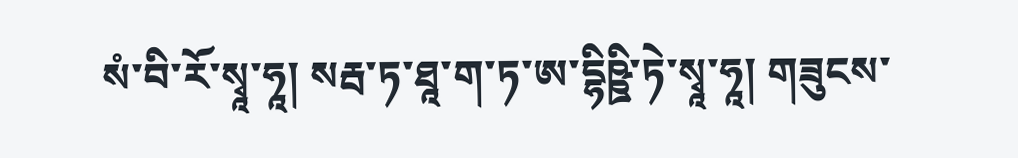སཾ་བི་རོ་སྭཱ་ཧཱ། སརྦ་ཏ་ཐཱ་ག་ཏ་ཨ་དྷིཥྛི་ཏེ་སྭཱ་ཧཱ། གཟུངས་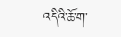འདིའི་ཆོ་ག་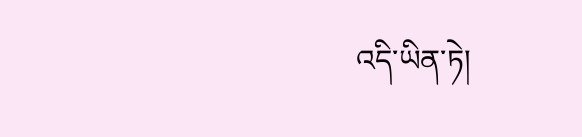འདི་ཡིན་ཏེ།